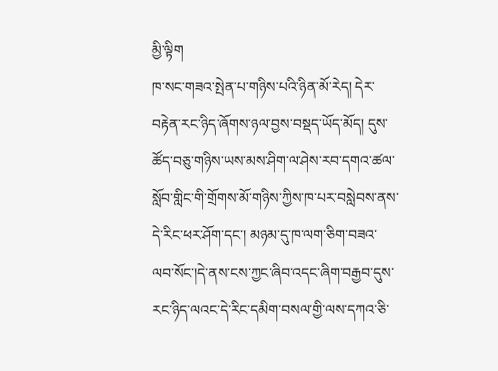མྱི་ལྟིག
ཁ་སང་གཟའ་སྤེན་པ་གཉིས་པའི་ཉིན་མོ་རེད། དེར་བརྟེན་རང་ཉིད་ཞོགས་ཉལ་བྱས་བསྡད་ཡོད་མོད། དུས་ཚོད་བཅུ་གཉིས་ཡས་མས་ཤིག་ལ་ཤེས་རབ་དགའ་ཚལ་སློབ་གླིང་གི་གྲོགས་མོ་གཉིས་ཀྱིས་ཁ་པར་བསླེབས་ནས་དེ་རིང་ཕར་ཤོག་དང་། མཉམ་དུ་ཁ་ལག་ཅིག་བཟའ་ལབ་སོང་།དེ་ནས་ངས་ཀྱང་ཞིབ་འདང་ཞིག་བརྒྱབ་དུས་རང་ཉིད་ལའང་དེ་རིང་དམིག་བསལ་གྱི་ལས་དཀའ་ཅི་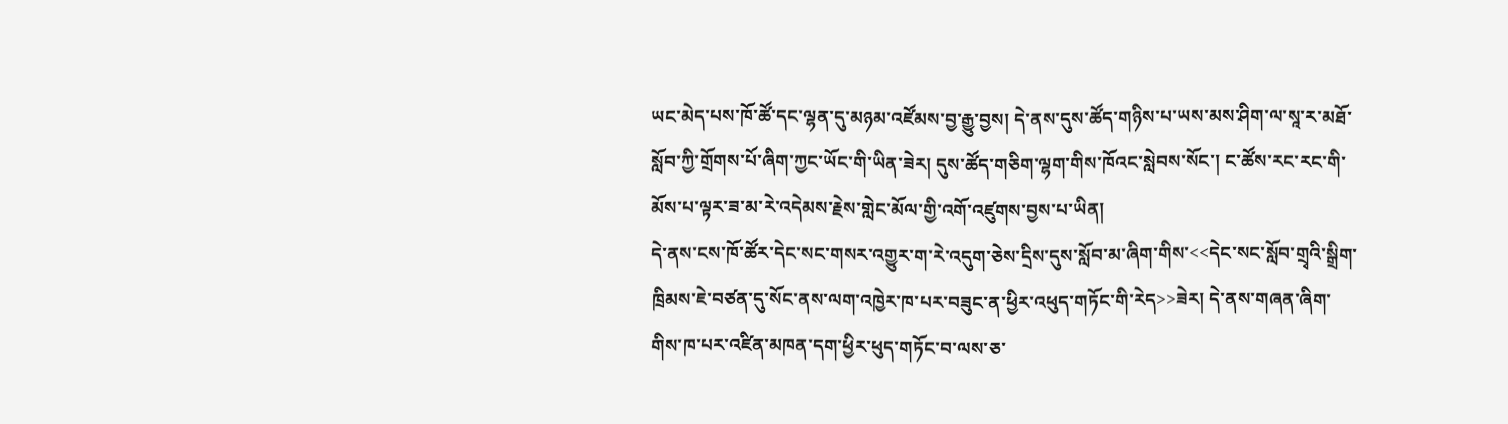ཡང་མེད་པས་ཁོ་ཚོ་དང་ལྷན་དུ་མཉམ་འཛོམས་བྱ་རྒྱུ་བྱས། དེ་ནས་དུས་ཚོད་གཉིས་པ་ཡས་མས་ཤིག་ལ་སཱ་ར་མཐོ་སློབ་ཀྱི་གྲོགས་པོ་ཞིག་ཀྱང་ཡོང་གི་ཡིན་ཟེར། དུས་ཚོད་གཅིག་ལྷག་གིས་ཁོའང་སླེབས་སོང་། ང་ཚོས་རང་རང་གི་མོས་པ་ལྟར་ཟ་མ་རེ་འདེམས་རྗེས་གླེང་མོལ་གྱི་འགོ་འཛུགས་བྱས་པ་ཡིན།
དེ་ནས་ངས་ཁོ་ཚོར་དེང་སང་གསར་འགྱུར་ག་རེ་འདུག་ཅེས་དྲིས་དུས་སློབ་མ་ཞིག་གིས་<<དེང་སང་སློབ་གྲྭའི་སྒྲིག་ཁྲིམས་ཇེ་བཙན་དུ་སོང་ནས་ལག་འཁྱེར་ཁ་པར་བཟུང་ན་ཕྱིར་འཕུད་གཏོང་གི་རེད>>ཟེར། དེ་ནས་གཞན་ཞིག་གིས་ཁ་པར་འཛིན་མཁན་དག་ཕྱིར་ཕུད་གཏོང་བ་ལས་ཅ་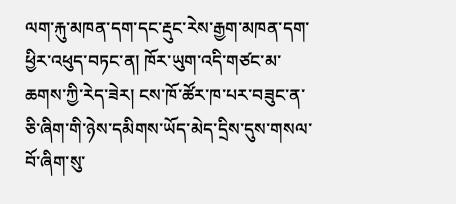ལག་རྐུ་མཁན་དག་དང་རྡུང་རེས་རྒྱག་མཁན་དག་ཕྱིར་འཕུད་བཏང་ན། ཁོར་ཡུག་འདི་གཙང་མ་ཆགས་ཀྱི་རེད་ཟེར། ངས་ཁོ་ཚོར་ཁ་པར་བཟུང་ན་ཅི་ཞིག་གི་ཉེས་དམིགས་ཡོད་མེད་དྲིས་དུས་གསལ་བོ་ཞིག་སུ་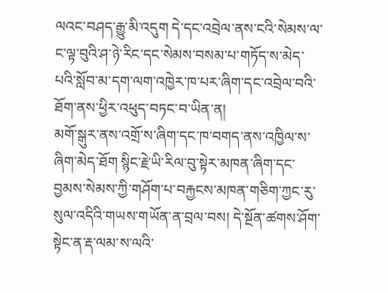ལའང་བཤད་རྒྱུ་མི་འདུག དེ་དང་འབྲེལ་ནས་ངའི་སེམས་ལ་ང་ལྟ་བུའི་ཤ་ཉེ་རིང་དང་སེམས་བསམ་པ་གཏོད་ས་མེད་པའི་སློབ་མ་དག་ལག་འཁྱེར་ཁ་པར་ཞིག་དང་འབྲེལ་བའི་ཐོག་ནས་ཕྱིར་འཕུད་བཏང་བ་ཡིན་ན།
མགོ་སྒུར་ནས་འགྲོ་ས་ཞིག་དང་ཁ་བགད་ནས་འཁྱིལ་ས་ཞིག་མེད་ཐོག སྙིང་རྗེ་ཡི་རིལ་བུ་སྟེར་མཁན་ཞིག་དང་བྱམས་སེམས་ཀྱི་གཤོག་པ་བརྐྱངས་མཁན་གཅིག་ཀྱང་རུ་སུལ་འདིའི་གཡས་གཡོན་ན་བྲལ་བས། དེ་སྔོན་ཚགས་ཤོག་སྟེང་ན་རྡ་ལམ་ས་ལའི་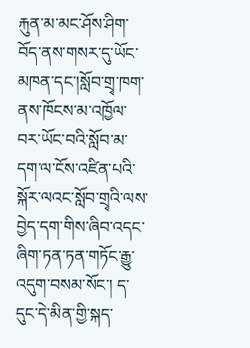རྐུན་མ་མང་ཤོས་ཤིག་བོད་ནས་གསར་དུ་ཡོང་མཁན་དང་།སློབ་གྲྭ་ཁག་ནས་ཁོངས་མ་འཁྱོལ་བར་ཡོང་བའི་སློབ་མ་དག་ལ་ངོས་འཛིན་པའི་སྐོར་ལའང་སློབ་གྲྭའི་ལས་བྱེད་དག་གིས་ཞིབ་འདང་ཞིག་ཏན་ཏན་གཏོང་རྒྱུ་འདུག་བསམ་སོང་། ད་དུང་དེ་མིན་གྱི་སྐད་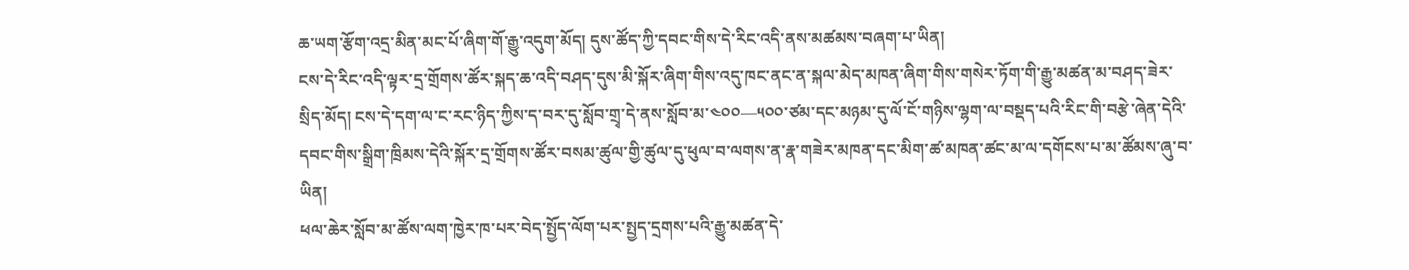ཆ་ཡག་རྩོག་འདྲ་མིན་མང་པོ་ཞིག་གོ་རྒྱུ་འདུག་མོད། དུས་ཚོད་ཀྱི་དབང་གིས་དེ་རིང་འདི་ནས་མཚམས་བཞག་པ་ཡིན།
ངས་དེ་རིང་འདི་ལྟར་དྲ་གྲོགས་ཚོར་སྐད་ཆ་འདི་བཤད་དུས་མི་སྐོར་ཞིག་གིས་འདུ་ཁང་ནང་ན་སྐལ་མེད་མཁན་ཞིག་གིས་གསེར་ཏོག་གི་རྒྱུ་མཚན་མ་བཤད་ཟེར་སྲིད་མོད། ངས་དེ་དག་ལ་ང་རང་ཉིད་ཀྱིས་ད་བར་དུ་སློབ་གྲྭ་དེ་ནས་སློབ་མ་༤༠༠—༥༠༠་ཙམ་དང་མཉམ་དུ་ལོ་ངོ་གཉིས་ལྷག་ལ་བསྡད་པའི་རིང་གི་བརྩེ་ཞེན་དེའི་དབང་གིས་སྒྲིག་ཁྲིམས་དེའི་སྐོར་དྲ་གྲོགས་ཚོར་བསམ་ཚུལ་གྱི་ཚུལ་དུ་ཕུལ་བ་ལགས་ན་རྣ་གཟེར་མཁན་དང་མིག་ཚ་མཁན་ཚང་མ་ལ་དགོངས་པ་མ་ཚོམས་ཞུ་བ་ཡིན།
ཕལ་ཆེར་སློབ་མ་ཚོས་ལག་ཁྱེར་ཁ་པར་བེད་སྤྱོད་ལོག་པར་སྤྱད་དྲགས་པའི་རྒྱུ་མཚན་དེ་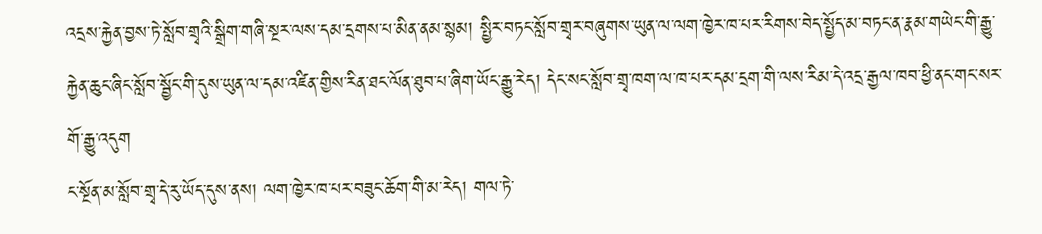འདྲས་རྐྱེན་བྱས་ཏེ་སློབ་གྲྭའི་སྒྲིག་གཞི་སྔར་ལས་དམ་དྲགས་པ་མིན་ནམ་སྙམ། སྤྱིར་བཏང་སློབ་གྲྭར་བཞུགས་ཡུན་ལ་ལག་ཁྱེར་ཁ་པར་རིགས་བེད་སྤྱོད་མ་བཏང་ན་རྣམ་གཡེང་གི་རྒྱུ་རྐྱེན་ཆུང་ཞིང་སློབ་སྦྱོང་གི་དུས་ཡུན་ལ་དམ་འཛིན་གྱིས་རིན་ཐང་ལོན་ཐུབ་པ་ཞིག་ཡོང་རྒྱུ་རེད། དེང་སང་སློབ་གྲྭ་ཁག་ལ་ཁ་པར་དམ་དྲག་གི་ལས་རིམ་དེ་འདྲ་རྒྱལ་ཁབ་ཕྱི་ནང་གང་སར་གོ་རྒྱུ་འདུག
ང་སྔོན་མ་སློབ་གྲྭ་དེ་རུ་ཡོད་དུས་ནས། ལག་ཁྱེར་ཁ་པར་བཟུང་ཆོག་གི་མ་རེད། གལ་ཏེ་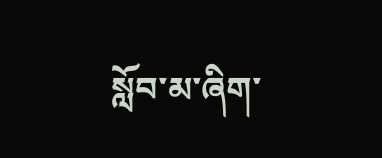སློབ་མ་ཞིག་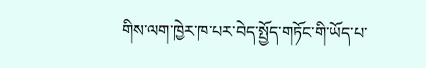གིས་ལག་ཁྱེར་ཁ་པར་བེད་སྤྱོད་གཏོང་གི་ཡོད་པ་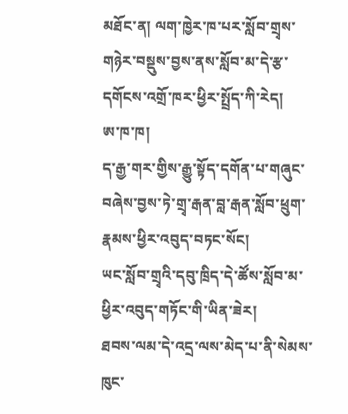མཐོང་ན། ལག་ཁྱེར་ཁ་པར་སློབ་གྲྭས་གཉེར་བསྡུས་བྱས་ནས་སློབ་མ་དེ་རྩ་དགོངས་འགྲོ་ཁར་ཕྱིར་སྤྲོད་ཀི་རེད།
ཨ་ཁ་ཁ།
ད་རྒྱ་གར་གྱིས་རྒྱུ་སྟོད་དགོན་པ་གཞུང་བཞེས་བྱས་ཏེ་གྲྭ་རྒན་བླ་རྒན་སློབ་ཕྲུག་རྣམས་ཕྱིར་འབུད་བཏང་སོང།
ཡང་སློབ་གྲྭའི་དབུ་ཁྲིད་དེ་ཚོས་སློབ་མ་ཕྱིར་འབུད་གཏོང་གི་ཡིན་ཟེར།
ཐབས་ལམ་དེ་འདྲ་ལས་མེད་པ་ནི་སེམས་ཁུང་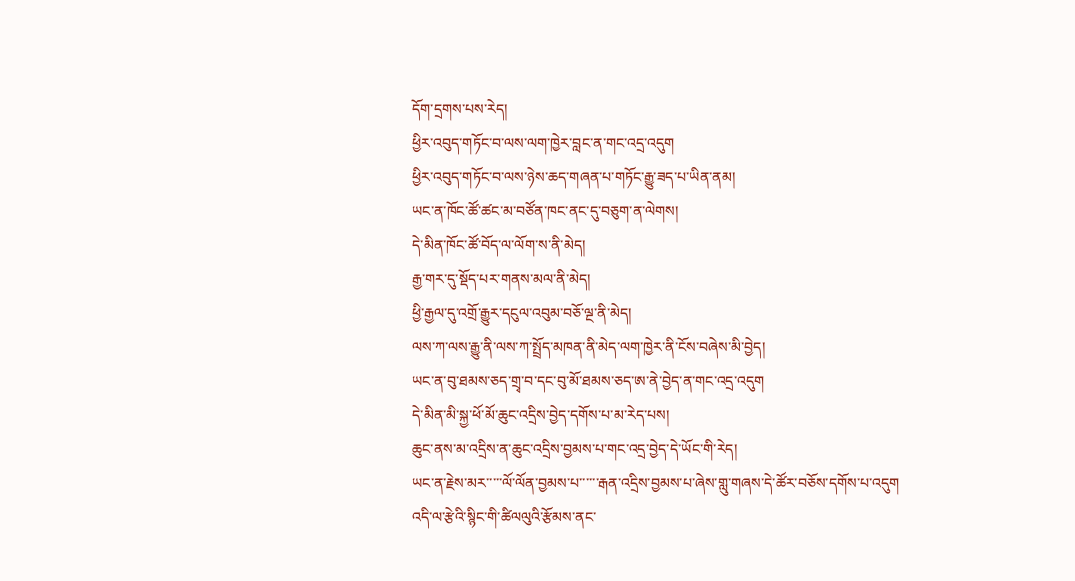དོག་དྲགས་པས་རེད།
ཕྱིར་འབུད་གཏོང་བ་ལས་ལག་ཁྱེར་བླང་ན་གང་འདྲ་འདུག
ཕྱིར་འབུད་གཏོང་བ་ལས་ཉེས་ཆད་གཞན་པ་གཏོང་རྒྱུ་ཟད་པ་ཡིན་ནམ།
ཡང་ན་ཁོང་ཚོ་ཚང་མ་བཙོན་ཁང་ནང་དུ་བཅུག་ན་ལེགས།
དེ་མིན་ཁོང་ཚོ་བོད་ལ་ལོག་ས་ནི་མེད།
རྒྱ་གར་དུ་སྡོད་པར་གནས་མལ་ནི་མེད།
ཕྱི་རྒྱལ་དུ་འགྲོ་རྒྱུར་དངུལ་འབུམ་བཅོ་ལྔ་ནི་མེད།
ལས་ཀ་ལས་རྒྱུ་ནི་ལས་ཀ་སྤྲོད་མཁན་ནི་མེད་ལག་ཁྱེར་ནི་ངོས་བཞེས་མི་བྱེད།
ཡང་ན་བུ་ཐམས་ཅད་གྲྭ་བ་དང་བུ་མོ་ཐམས་ཅད་ཨ་ནེ་བྱེད་ན་གང་འདྲ་འདུག
དེ་མིན་མི་སྐྱ་ཕོ་མོ་ཆུང་འདྲིས་བྱེད་དགོས་པ་མ་རེད་པས།
ཆུང་ནས་མ་འདྲིས་ན་ཆུང་འདྲིས་བྱམས་པ་གང་འདྲ་བྱེད་དེ་ཡོང་གི་རེད།
ཡང་ན་རྗེས་མར་་་་་ལོ་ལོན་བྱམས་པ་་་་་་རྒན་འདྲིས་བྱམས་པ་ཞེས་གླུ་གཞས་དེ་ཚོར་བཅོས་དགོས་པ་འདུག
འདི་ལ་རྩེའི་སྙིང་གི་ཚིལལུའི་རྩོམས་ནང་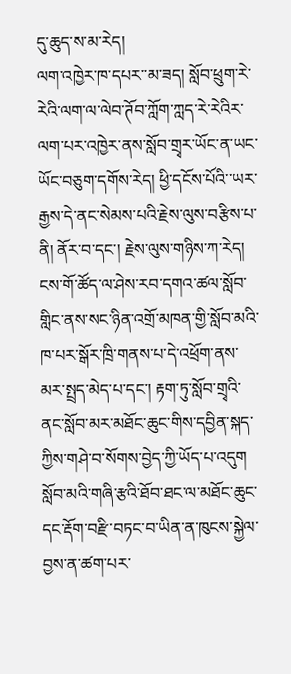དུ་ཆུད་ས་མ་རེད།
ལག་འཁྱེར་ཁ་དཔར་་མ་ཟད། སློབ་ཕྲུག་རེ་རེའི་ལག་ལ་ལེབ་ཊོབ་ཀློག་ཀླད་རེ་རེའིར་ལག་པར་འཁྱེར་ནས་སློབ་གྲྭར་ཡོང་ན་ཡང་ཡོང་བཅུག་དགོས་རེད། ཕྱི་དངོས་པོའི་་ཡར་རྒྱས་དེ་ནང་སེམས་པའི་རྗེས་ལུས་བརྩིས་པ་ནི། ནོར་བ་དང་། རྗེས་ལུས་གཉིས་ཀ་རེད།
ངས་གོ་ཚོད་ལ་ཤེས་རབ་དགའ་ཚལ་སློབ་གླིང་ནས་སང་ཉིན་འགྲོ་མཁན་གྱི་སློབ་མའི་ཁ་པར་སྒོར་ཁྲི་གནས་པ་དེ་འཕྲོག་ནས་མར་སྤྲད་མེད་པ་དང་། རྟག་ཏུ་སློབ་གྲྭའི་ནང་སློབ་མར་མཐོང་ཆུང་གིས་དབྱིན་སྐད་ཀྱིས་གཤེ་བ་སོགས་བྱེད་ཀྱི་ཡོད་པ་འདུག
སློབ་མའི་གཞི་རྩའི་ཐོབ་ཐང་ལ་མཐོང་ཆུང་དང་རྡོག་བརྫི་བཏང་བ་ཡིན་ན་ཁུངས་སྐྱེལ་བྱས་ན་ཚག་པར་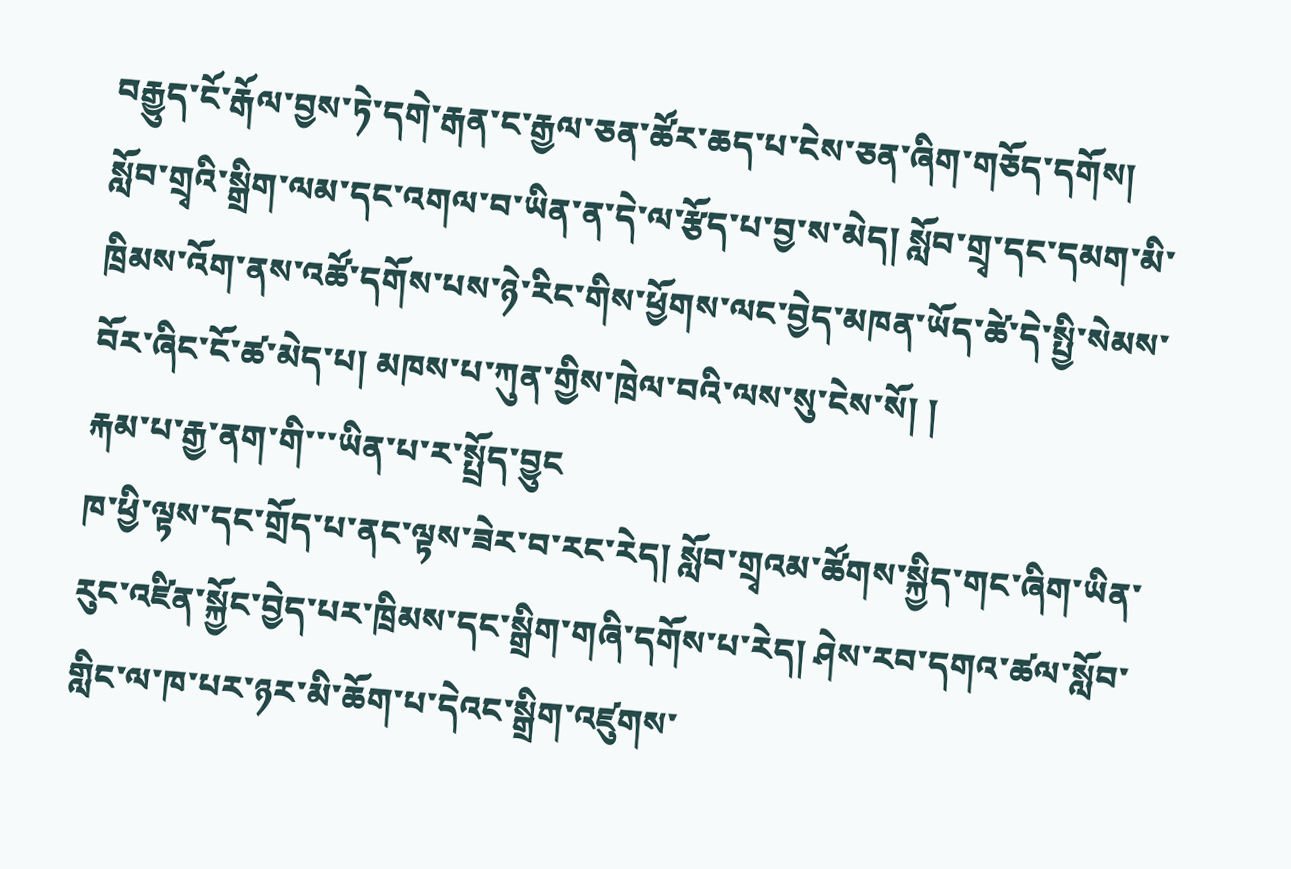བརྒྱུད་ངོ་རྒོལ་བྱས་ཏེ་དགེ་རྒན་ང་རྒྱལ་ཅན་ཚོར་ཆད་པ་ངེས་ཅན་ཞིག་གཅོད་དགོས། སློབ་གྲྭའི་སྒྲིག་ལམ་དང་འགལ་བ་ཡིན་ན་དེ་ལ་རྩོད་པ་བྱ་ས་མེད། སློབ་གྲྭ་དང་དམག་མི་ཁྲིམས་འོག་ནས་འཚོ་དགོས་པས་ཉེ་རིང་གིས་ཕྱོགས་ལང་བྱེད་མཁན་ཡོད་ཚེ་དེ་སྤྱི་སེམས་བོར་ཞིང་ངོ་ཚ་མེད་པ། མཁས་པ་ཀུན་གྱིས་ཁྲེལ་བའི་ལས་སུ་ངེས་སོ། །
རྐམ་པ་རྒྱ་ནག་གི་་་ཡིན་པ་ར་སྤྲོད་བྱུང
ཁ་ཕྱི་ལྟས་དང་གྲོད་པ་ནང་ལྟས་ཟེར་བ་རང་རེད། སློབ་གྲྭའམ་ཚོགས་སྐྱིད་གང་ཞིག་ཡིན་རུང་འཛིན་སྐྱོང་བྱེད་པར་ཁྲིམས་དང་སྒྲིག་གཞི་དགོས་པ་རེད། ཤེས་རབ་དགའ་ཚལ་སློབ་གླིང་ལ་ཁ་པར་ཉར་མི་ཆོག་པ་དེའང་སྒྲིག་འཛུགས་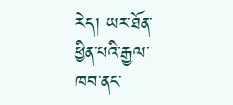རེད། ཡར་ཐོན་ཕྱིན་པའི་རྒྱལ་ཁབ་ནང་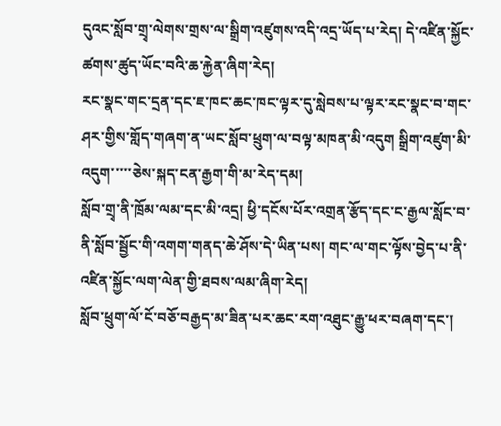དུའང་སློབ་གྲྭ་ལེགས་གྲས་ལ་སྒྲིག་འཛུགས་འདི་འདྲ་ཡོད་པ་རེད། དེ་འཛིན་སྐྱོང་ཚགས་ཚུད་ཡོང་བའི་ཆ་རྐྱེན་ཞིག་རེད།
རང་སྣང་གང་དྲན་དང་ཇ་ཁང་ཆང་ཁང་ལྟར་དུ་སླེབས་པ་ལྟར་རང་སྣང་བ་གང་ཤར་གྱིས་གློད་གཞག་ན་ཡང་སློབ་ཕྲུག་ལ་བལྟ་མཁན་མི་འདུག སྒྲིག་འཛུག་མི་འདུག་་་་་ཅེས་སྐད་ངན་རྒྱག་གི་མ་རེད་དམ།
སློབ་གྲྭ་ནི་ཁྲོམ་ལམ་དང་མི་འདྲ། ཕྱི་དངོས་པོར་འགྲན་རྩོད་དང་ང་རྒྱལ་སློང་བ་ནི་སློབ་སྦྱོང་གི་འགག་གནད་ཆེ་ཤོས་དེ་ཡིན་པས། གང་ལ་གང་ལྟོས་བྱེད་པ་ནི་འཛིན་སྐྱོང་ལག་ལེན་གྱི་ཐབས་ལམ་ཞིག་རེད།
སློབ་ཕྲུག་ལོ་ངོ་བཅོ་བརྒྱད་མ་ཟིན་པར་ཆང་རག་འཐུང་རྒྱུ་ཕར་བཞག་དང་།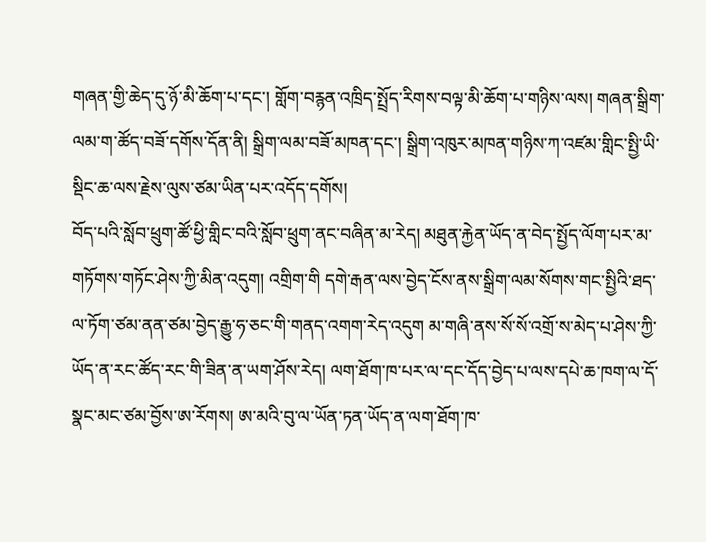གཞན་གྱི་ཆེད་དུ་ཉོ་མི་ཆོག་པ་དང་། གློག་བརྙན་འཁྲིད་སྤྲོད་རིགས་བལྟ་མི་ཆོག་པ་གཉིས་ལས། གཞན་སྒྲིག་ལམ་ག་ཚོད་བཟོ་དགོས་དོན་ནི། སྒྲིག་ལམ་བཟོ་མཁན་དང་། སྒྲིག་འཁུར་མཁན་གཉིས་ཀ་འཛམ་གླིང་སྤྱི་ཡི་སྡིང་ཆ་ལས་རྗེས་ལུས་ཙམ་ཡིན་པར་འདོད་དགོས།
བོད་པའི་སློབ་ཕྲུག་ཚོ་ཕྱི་གླིང་བའི་སློབ་ཕྲུག་ནང་བཞིན་མ་རེད། མཐུན་རྐྱེན་ཡོད་ན་བེད་སྤྱོད་ལོག་པར་མ་གཏོགས་གཏོང་ཤེས་ཀྱི་མིན་འདུག། འགྲིག་གི དགེ་རྒན་ལས་བྱེད་ངོས་ནས་སྒྲིག་ལམ་སོགས་གང་སྤྱིའི་ཐད་ལ་ཏོག་ཙམ་ནན་ཙམ་བྱེད་རྒྱུ་ཧ་ཅང་གི་གནད་འགག་རེད་འདུག མ་གཞི་ནས་སོ་སོ་འགྲོ་ས་མེད་པ་ཤེས་ཀྱི་ཡོད་ན་རང་ཚོད་རང་གི་ཟིན་ན་ཡག་ཤོས་རེད། ལག་ཐོག་ཁ་པར་ལ་དང་དོད་བྱེད་པ་ལས་དཔེ་ཆ་ཁག་ལ་དོ་སྣང་མང་ཙམ་བྱོས་ཨ་རོགས། ཨ་མའི་བུ་ལ་ཡོན་ཏན་ཡོད་ན་ལག་ཐོག་ཁ་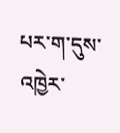པར་ག་དུས་འཁྱེར་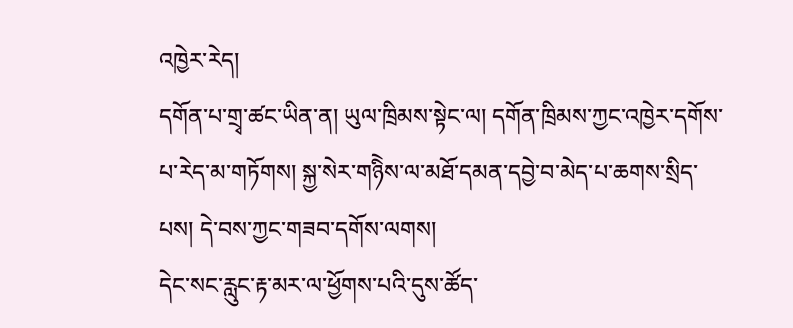འཁྱེར་རེད།
དགོན་པ་གྲྭ་ཚང་ཡིན་ན། ཡུལ་ཁྲིམས་སྟེང་ལ། དགོན་ཁྲིམས་ཀྱང་འཁྱེར་དགོས་པ་རེད་མ་གཏོགས། སྐྱ་སེར་གཉིེས་ལ་མཐོ་དམན་དབྱེ་བ་མེད་པ་ཆགས་སྲིད་པས། དེ་བས་ཀྱང་གཟབ་དགོས་ལགས།
དེང་སང་རླུང་རྟ་མར་ལ་ཕྱོགས་པའི་དུས་ཚོད་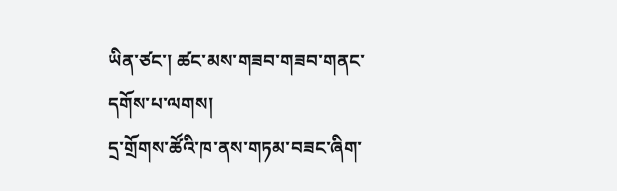ཡིན་ཙང་། ཚང་མས་གཟབ་གཟབ་གནང་དགོས་པ་ལགས།
དྲ་གྲོགས་ཚོའི་ཁ་ནས་གཏམ་བཟང་ཞིག་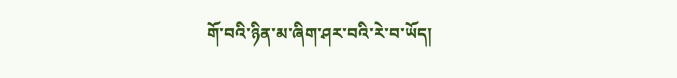གོ་བའི་ཉིན་མ་ཞིག་ཤར་བའི་རེ་བ་ཡོད།